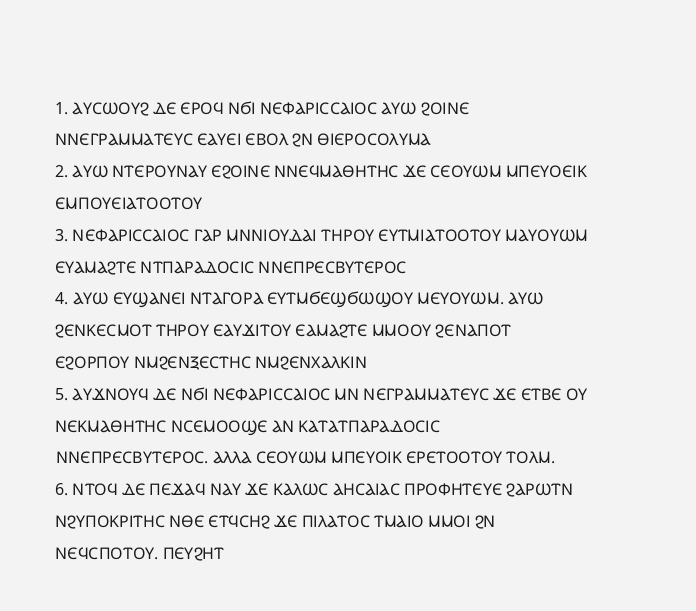1. ⲀⲨⲤⲰⲞⲨϨ ⲆⲈ ⲈⲢⲞϤ ⲚϬⲒ ⲚⲈⲪⲀⲢⲒⲤⲤⲀⲒⲞⲤ ⲀⲨⲰ ϨⲞⲒⲚⲈ ⲚⲚⲈⲄⲢⲀⲘⲘⲀⲦⲈⲨⲤ ⲈⲀⲨⲈⲒ ⲈⲂⲞⲖ ϨⲚ ⲐⲒⲈⲢⲞⲤⲞⲖⲨⲘⲀ
2. ⲀⲨⲰ ⲚⲦⲈⲢⲞⲨⲚⲀⲨ ⲈϨⲞⲒⲚⲈ ⲚⲚⲈϤⲘⲀⲐⲎⲦⲎⲤ ϪⲈ ⲤⲈⲞⲨⲰⲘ ⲘⲠⲈⲨⲞⲈⲒⲔ ⲈⲘⲠⲞⲨⲈⲒⲀⲦⲞⲞⲦⲞⲨ
3. ⲚⲈⲪⲀⲢⲒⲤⲤⲀⲒⲞⲤ ⲄⲀⲢ ⲘⲚⲚⲒⲞⲨⲆⲀⲒ ⲦⲎⲢⲞⲨ ⲈⲨⲦⲘⲒⲀⲦⲞⲞⲦⲞⲨ ⲘⲀⲨⲞⲨⲰⲘ ⲈⲨⲀⲘⲀϨⲦⲈ ⲚⲦⲠⲀⲢⲀⲆⲞⲤⲒⲤ ⲚⲚⲈⲠⲢⲈⲤⲂⲨⲦⲈⲢⲞⲤ
4. ⲀⲨⲰ ⲈⲨϢⲀⲚⲈⲒ ⲚⲦⲀⲄⲞⲢⲀ ⲈⲨⲦⲘϬⲈϢϬⲰϢⲞⲨ ⲘⲈⲨⲞⲨⲰⲘ. ⲀⲨⲰ ϨⲈⲚⲔⲈⲤⲘⲞⲦ ⲦⲎⲢⲞⲨ ⲈⲀⲨϪⲒⲦⲞⲨ ⲈⲀⲘⲀϨⲦⲈ ⲘⲘⲞⲞⲨ ϨⲈⲚⲀⲠⲞⲦ ⲈϨⲞⲢⲠⲞⲨ ⲚⲘϨⲈⲚⲜⲈⲤⲦⲎⲤ ⲚⲘϨⲈⲚⲬⲀⲖⲔⲒⲚ
5. ⲀⲨϪⲚⲞⲨϤ ⲆⲈ ⲚϬⲒ ⲚⲈⲪⲀⲢⲒⲤⲤⲀⲒⲞⲤ ⲘⲚ ⲚⲈⲄⲢⲀⲘⲘⲀⲦⲈⲨⲤ ϪⲈ ⲈⲦⲂⲈ ⲞⲨ ⲚⲈⲔⲘⲀⲐⲎⲦⲎⲤ ⲚⲤⲈⲘⲞⲞϢⲈ ⲀⲚ ⲔⲀⲦⲀⲦⲠⲀⲢⲀⲆⲞⲤⲒⲤ ⲚⲚⲈⲠⲢⲈⲤⲂⲨⲦⲈⲢⲞⲤ. ⲀⲖⲖⲀ ⲤⲈⲞⲨⲰⲘ ⲘⲠⲈⲨⲞⲒⲔ ⲈⲢⲈⲦⲞⲞⲦⲞⲨ ⲦⲞⲖⲘ.
6. ⲚⲦⲞϤ ⲆⲈ ⲠⲈϪⲀϤ ⲚⲀⲨ ϪⲈ ⲔⲀⲖⲰⲤ ⲀⲎⲤⲀⲒⲀⲤ ⲠⲢⲞⲪⲎⲦⲈⲨⲈ ϨⲀⲢⲰⲦⲚ ⲚϨⲨⲠⲞⲔⲢⲒⲦⲎⲤ ⲚⲐⲈ ⲈⲦϤⲤⲎϨ ϪⲈ ⲠⲒⲖⲀⲦⲞⲤ ⲦⲘⲀⲒⲞ ⲘⲘⲞⲒ ϨⲚ ⲚⲈϤⲤⲠⲞⲦⲞⲨ. ⲠⲈⲨϨⲎⲦ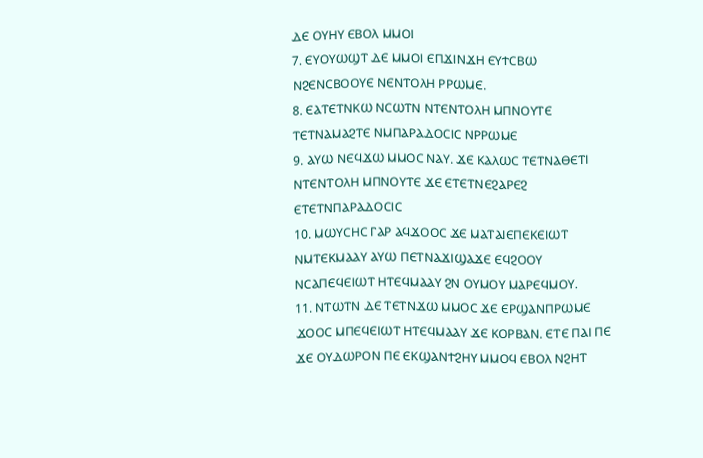ⲆⲈ ⲞⲨⲎⲨ ⲈⲂⲞⲖ ⲘⲘⲞⲒ
7. ⲈⲨⲞⲨⲰϢⲦ ⲆⲈ ⲘⲘⲞⲒ ⲈⲠϪⲒⲚϪⲎ ⲈⲨϮⲤⲂⲰ ⲚϨⲈⲚⲤⲂⲞⲞⲨⲈ ⲚⲈⲚⲦⲞⲖⲎ ⲢⲢⲰⲘⲈ.
8. ⲈⲀⲦⲈⲦⲚⲔⲰ ⲚⲤⲰⲦⲚ ⲚⲦⲈⲚⲦⲞⲖⲎ ⲘⲠⲚⲞⲨⲦⲈ ⲦⲈⲦⲚⲀⲘⲀϨⲦⲈ ⲚⲘⲠⲀⲢⲀⲆⲞⲤⲒⲤ ⲚⲢⲢⲰⲘⲈ
9. ⲀⲨⲰ ⲚⲈϤϪⲰ ⲘⲘⲞⲤ ⲚⲀⲨ. ϪⲈ ⲔⲀⲖⲰⲤ ⲦⲈⲦⲚⲀⲐⲈⲦⲒ ⲚⲦⲈⲚⲦⲞⲖⲎ ⲘⲠⲚⲞⲨⲦⲈ ϪⲈ ⲈⲦⲈⲦⲚⲈϨⲀⲢⲈϨ ⲈⲦⲈⲦⲚⲠⲀⲢⲀⲆⲞⲤⲒⲤ
10. ⲘⲰⲨⲤⲎⲤ ⲄⲀⲢ ⲀϤϪⲞⲞⲤ ϪⲈ ⲘⲀⲦⲀⲒⲈⲠⲈⲔⲈⲒⲰⲦ ⲚⲘⲦⲈⲔⲘⲀⲀⲨ ⲀⲨⲰ ⲠⲈⲦⲚⲀϪⲒϢⲀϪⲈ ⲈϤϨⲞⲞⲨ ⲚⲤⲀⲠⲈϤⲈⲒⲰⲦ ⲎⲦⲈϤⲘⲀⲀⲨ ϨⲚ ⲞⲨⲘⲞⲨ ⲘⲀⲢⲈϤⲘⲞⲨ.
11. ⲚⲦⲰⲦⲚ ⲆⲈ ⲦⲈⲦⲚϪⲰ ⲘⲘⲞⲤ ϪⲈ ⲈⲢϢⲀⲚⲠⲢⲰⲘⲈ ϪⲞⲞⲤ ⲘⲠⲈϤⲈⲒⲰⲦ ⲎⲦⲈϤⲘⲀⲀⲨ ϪⲈ ⲔⲞⲢⲂⲀⲚ. ⲈⲦⲈ ⲠⲀⲒ ⲠⲈ ϪⲈ ⲞⲨⲆⲰⲢⲞⲚ ⲠⲈ ⲈⲔϢⲀⲚϮϨⲎⲨ ⲘⲘⲞϤ ⲈⲂⲞⲖ ⲚϨⲎⲦ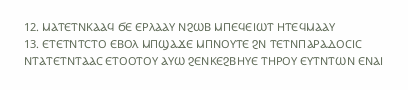12. ⲘⲀⲦⲈⲦⲚⲔⲀⲀϤ ϬⲈ ⲈⲢⲖⲀⲀⲨ ⲚϨⲰⲂ ⲘⲠⲈϤⲈⲒⲰⲦ ⲎⲦⲈϤⲘⲀⲀⲨ
13. ⲈⲦⲈⲦⲚⲦⲤⲦⲞ ⲈⲂⲞⲖ ⲘⲠϢⲀϪⲈ ⲘⲠⲚⲞⲨⲦⲈ ϨⲚ ⲦⲈⲦⲚⲠⲀⲢⲀⲆⲞⲤⲒⲤ ⲚⲦⲀⲦⲈⲦⲚⲦⲀⲀⲤ ⲈⲦⲞⲞⲦⲞⲨ ⲀⲨⲰ ϨⲈⲚⲔⲈϨⲂⲎⲨⲈ ⲦⲎⲢⲞⲨ ⲈⲨⲦⲚⲦⲰⲚ ⲈⲚⲀⲒ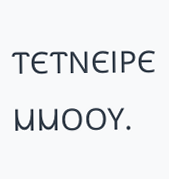ⲦⲈⲦⲚⲈⲒⲢⲈ ⲘⲘⲞⲞⲨ.